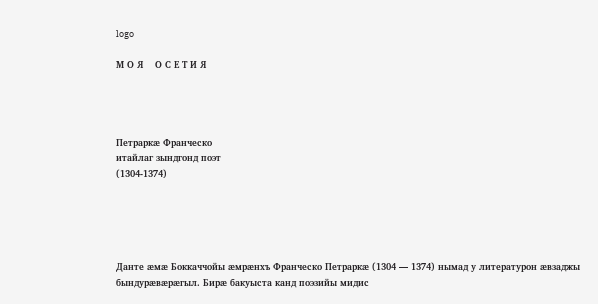logo

М О Я    О С Е Т И Я




Петраркæ Франческо
итайлаг зындгонд поэт
(1304-1374)





Данте æмæ Боккаччойы æмрæнхъ Франческо Петраркæ (1304 — 1374) нымад у литературон æвзаджы бындурæвæрæгыл. Бирæ бакуыста канд поэзийы мидис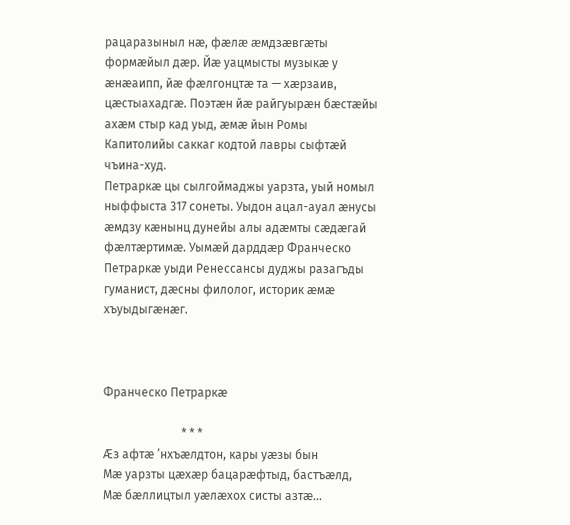рацаразыныл нæ, фæлæ æмдзæвгæты формæйыл дæр. Йæ уацмысты музыкæ у æнæаипп, йæ фæлгонцтæ та — хæрзаив, цæстыахадгæ. Поэтæн йæ райгуырæн бæстæйы ахæм стыр кад уыд, æмæ йын Ромы Капитолийы саккаг кодтой лавры сыфтæй чъина-худ.
Петраркæ цы сылгоймаджы уарзта, уый номыл ныффыста 317 сонеты. Уыдон ацал-ауал æнусы æмдзу кæнынц дунейы алы адæмты сæдæгай фæлтæртимæ. Уымæй дарддæр Франческо Петраркæ уыди Ренессансы дуджы разагъды гуманист, дæсны филолог, историк æмæ хъуыдыгæнæг.



Франческо Петраркæ

                          * * *
Æз афтæ ’нхъæлдтон, кары уæзы бын
Мæ уарзты цæхæр бацарæфтыд, бастъæлд,
Мæ бæллицтыл уæлæхох систы азтæ...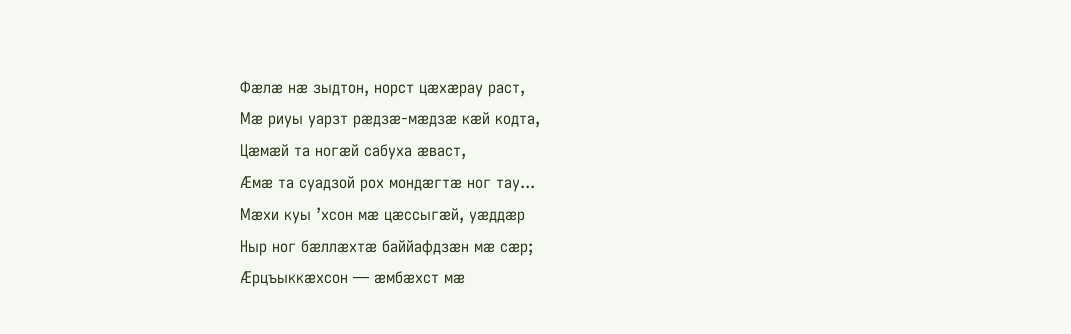Фæлæ нæ зыдтон, норст цæхæрау раст,
Мæ риуы уарзт рæдзæ-мæдзæ кæй кодта,
Цæмæй та ногæй сабуха æваст,
Æмæ та суадзой рох мондæгтæ ног тау...
Мæхи куы ’хсон мæ цæссыгæй, уæддæр
Ныр ног бæллæхтæ баййафдзæн мæ сæр;
Æрцъыккæхсон — æмбæхст мæ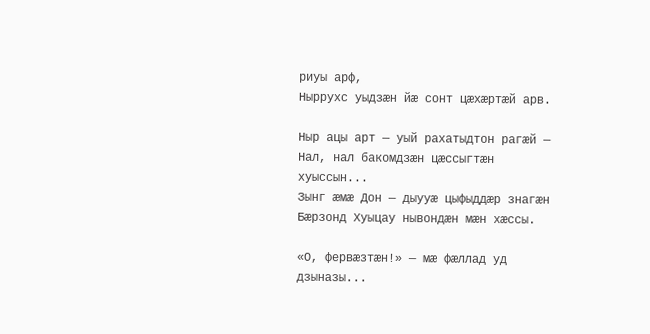риуы арф,
Ныррухс уыдзæн йæ сонт цæхæртæй арв.

Ныр ацы арт — уый рахатыдтон рагæй —
Нал, нал бакомдзæн цæссыгтæн хуыссын...
Зынг æмæ Дон — дыууæ цыфыддæр знагæн
Бæрзонд Хуыцау нывондæн мæн хæссы.

«О, фервæзтæн!» — мæ фæллад уд дзыназы...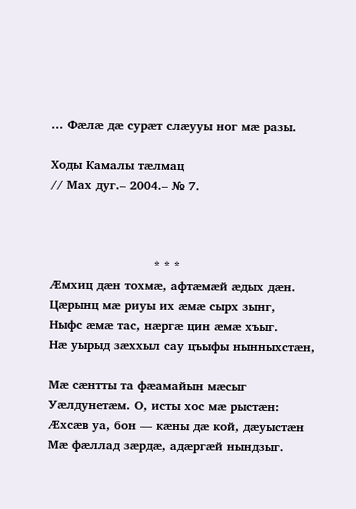... Фæлæ дæ сурæт слæууы ног мæ разы.

Ходы Камалы тæлмац
// Мах дуг.– 2004.– № 7.



                          * * *
Æмхиц дæн тохмæ, афтæмæй æдых дæн.
Цæрынц мæ риуы их æмæ сырх зынг,
Ныфс æмæ тас, нæргæ цин æмæ хъыг.
Нæ уырыд зæххыл сау цъыфы нынныхстæн,

Мæ сæнтты та фæамайын мæсыг
Уæлдунетæм. О, исты хос мæ рыстæн:
Æхсæв уа, бон — кæны дæ кой, дæуыстæн
Мæ фæллад зæрдæ, адæргæй нындзыг.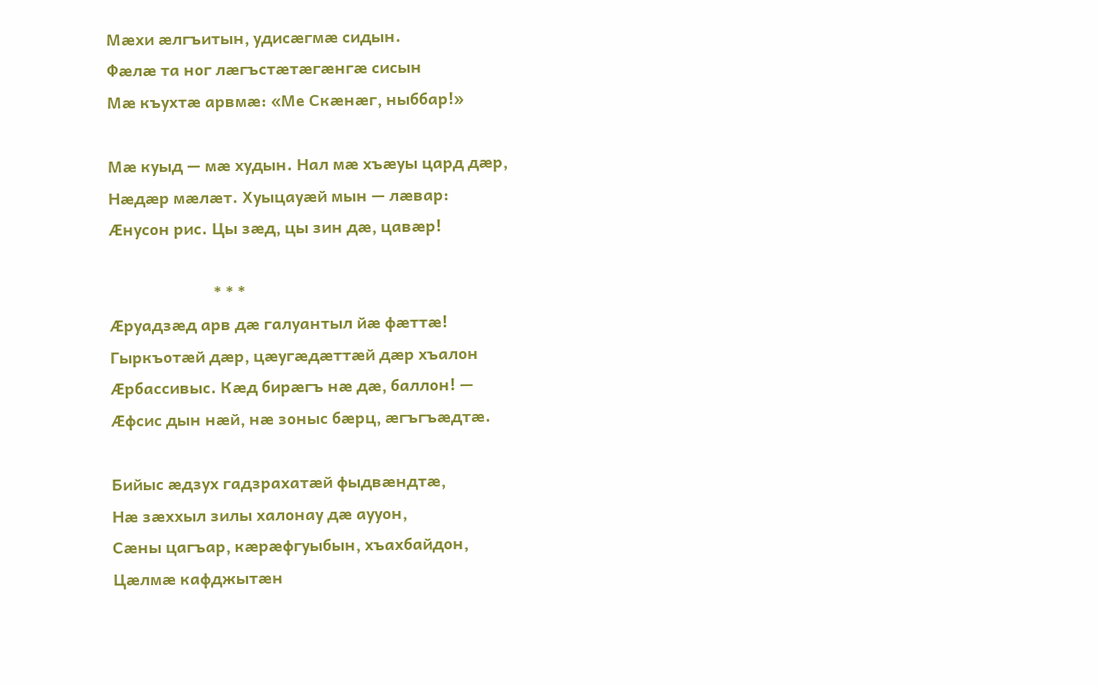Мæхи æлгъитын, удисæгмæ сидын.
Фæлæ та ног лæгъстæтæгæнгæ сисын
Мæ къухтæ арвмæ: «Ме Скæнæг, ныббар!»

Мæ куыд — мæ худын. Нал мæ хъæуы цард дæр,
Нæдæр мæлæт. Хуыцауæй мын — лæвар:
Æнусон рис. Цы зæд, цы зин дæ, цавæр!

                          * * *
Æруадзæд арв дæ галуантыл йæ фæттæ!
Гыркъотæй дæр, цæугæдæттæй дæр хъалон
Æрбассивыс. Кæд бирæгъ нæ дæ, баллон! —
Æфсис дын нæй, нæ зоныс бæрц, æгъгъæдтæ.

Бийыс æдзух гадзрахатæй фыдвæндтæ,
Нæ зæххыл зилы халонау дæ аууон,
Сæны цагъар, кæрæфгуыбын, хъахбайдон,
Цæлмæ кафджытæн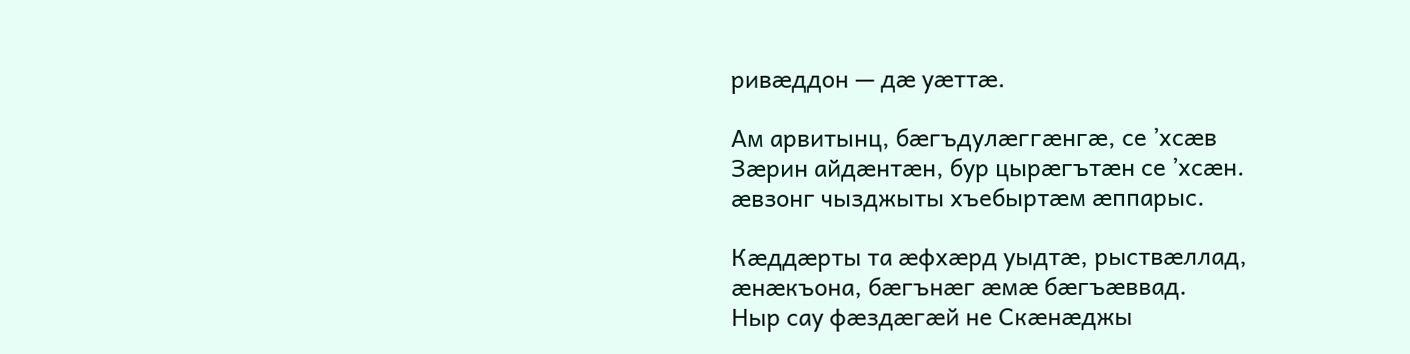ривæддон — дæ уæттæ.

Ам арвитынц, бæгъдулæггæнгæ, се ’хсæв
Зæрин айдæнтæн, бур цырæгътæн се ’хсæн.
æвзонг чызджыты хъебыртæм æппарыс.

Кæддæрты та æфхæрд уыдтæ, рыствæллад,
æнæкъона, бæгънæг æмæ бæгъæввад.
Ныр сау фæздæгæй не Скæнæджы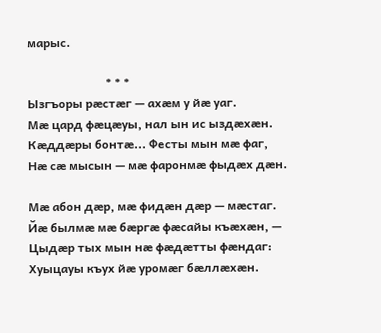марыс.

                          * * *
Ызгъоры рæстæг — ахæм у йæ уаг.
Мæ цард фæцæуы, нал ын ис ыздæхæн.
Кæддæры бонтæ... Фесты мын мæ фаг,
Нæ сæ мысын — мæ фаронмæ фыдæх дæн.

Мæ абон дæр, мæ фидæн дæр — мæстаг.
Йæ былмæ мæ бæргæ фæсайы къæхæн, —
Цыдæр тых мын нæ фæдæтты фæндаг:
Хуыцауы къух йæ уромæг бæллæхæн.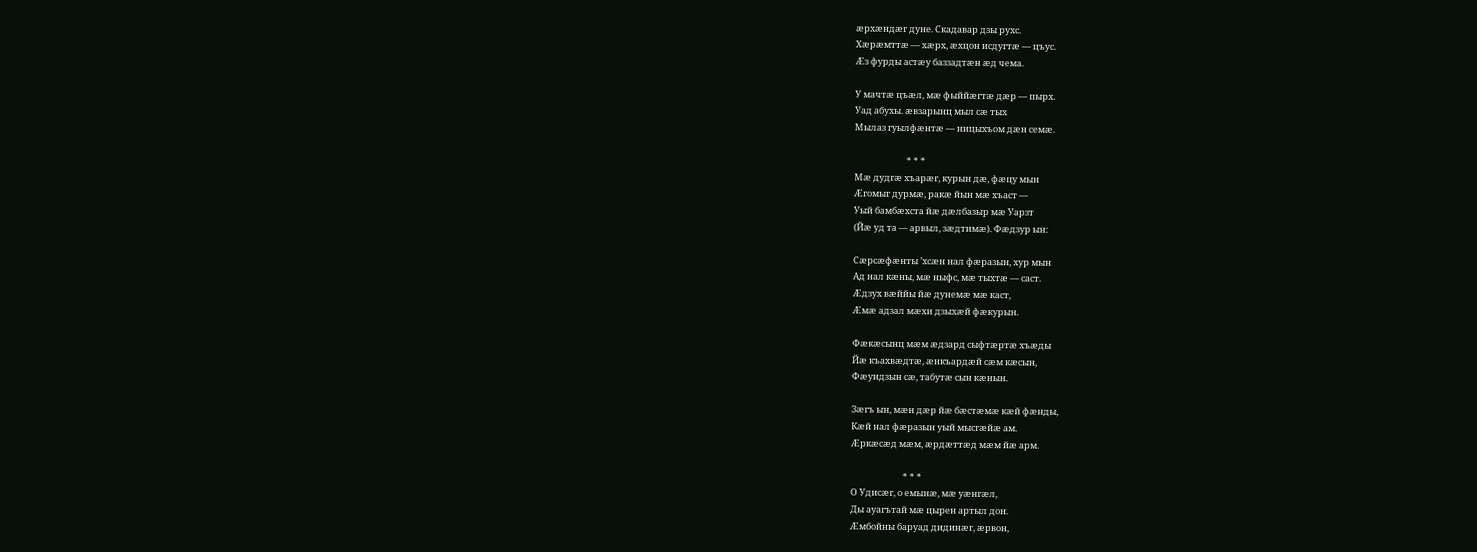æрхæндæг дуне. Скадавар дзы рухс.
Хæрæмттæ — хæрх, æхцон исдугтæ — цъус.
Æз фурды астæу баззадтæн æд чема.

У мачтæ цъæл, мæ фыййæгтæ дæр — пырх.
Уад абухы. æвзарынц мыл сæ тых
Мылаз гуылфæнтæ — ницыхъом дæн семæ.

                          * * *
Мæ дудгæ хъарæг, курын дæ, фæцу мын
Æгомыг дурмæ, ракæ йын мæ хъаст —
Уый бамбæхста йæ дæлбазыр мæ Уарзт
(Йæ уд та — арвыл, зæдтимæ). Фæдзур ын:

Сæрсæфæнты ’хсæн нал фæразын, хур мын
Ад нал кæны, мæ ныфс, мæ тыхтæ — саст.
Æдзух вæййы йæ дунемæ мæ каст,
Æмæ адзал мæхи дзыхæй фæкурын.

Фæкæсынц мæм æдзард сыфтæртæ хъæды
Йæ къахвæдтæ, æнкъардæй сæм кæсын,
Фæуидзын сæ, табутæ сын кæнын.

Зæгъ ын, мæн дæр йæ бæстæмæ кæй фæнды,
Кæй нал фæразын уый мысгæйæ ам.
Æркæсæд мæм, æрдæттæд мæм йæ арм.

                          * * *
О Удисæг, о емынæ, мæ уæнгæл,
Ды ауагътай мæ цырен артыл дон.
Æмбойны баруад дидинæг, æрвон,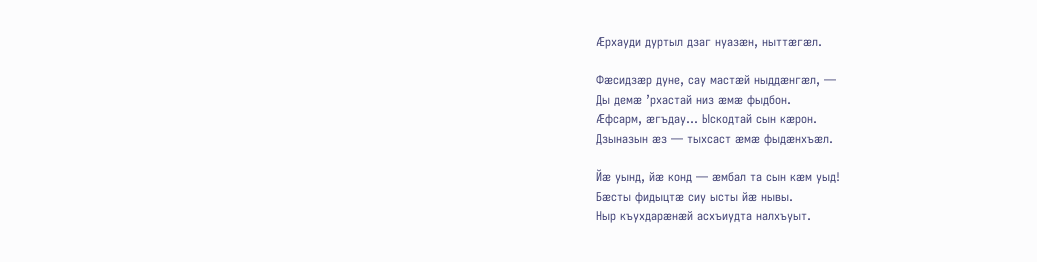Æрхауди дуртыл дзаг нуазæн, ныттæгæл.

Фæсидзæр дуне, сау мастæй ныддæнгæл, —
Ды демæ ’рхастай низ æмæ фыдбон.
Æфсарм, æгъдау... Ыскодтай сын кæрон.
Дзыназын æз — тыхсаст æмæ фыдæнхъæл.

Йæ уынд, йæ конд — æмбал та сын кæм уыд!
Бæсты фидыцтæ сиу ысты йæ нывы.
Ныр къухдарæнæй асхъиудта налхъуыт.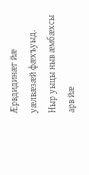Æрвдидинæг йæ уæлвæзæй фæхъуыд.
Ныр уыцы ныв æмбæхсы арв йæ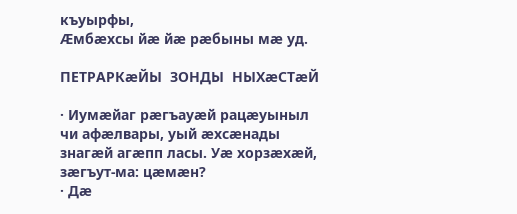къуырфы,
Æмбæхсы йæ йæ рæбыны мæ уд.

ПЕТРАРКæЙЫ  ЗОНДЫ  НЫХæСТæЙ

· Иумæйаг рæгъауæй рацæуыныл чи афæлвары, уый æхсæнады знагæй агæпп ласы. Уæ хорзæхæй, зæгъут-ма: цæмæн?
· Дæ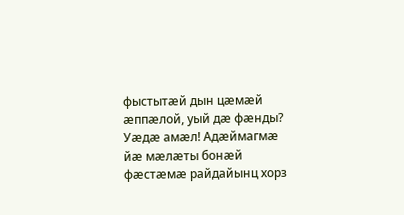фыстытæй дын цæмæй æппæлой, уый дæ фæнды? Уæдæ амæл! Адæймагмæ йæ мæлæты бонæй фæстæмæ райдайынц хорз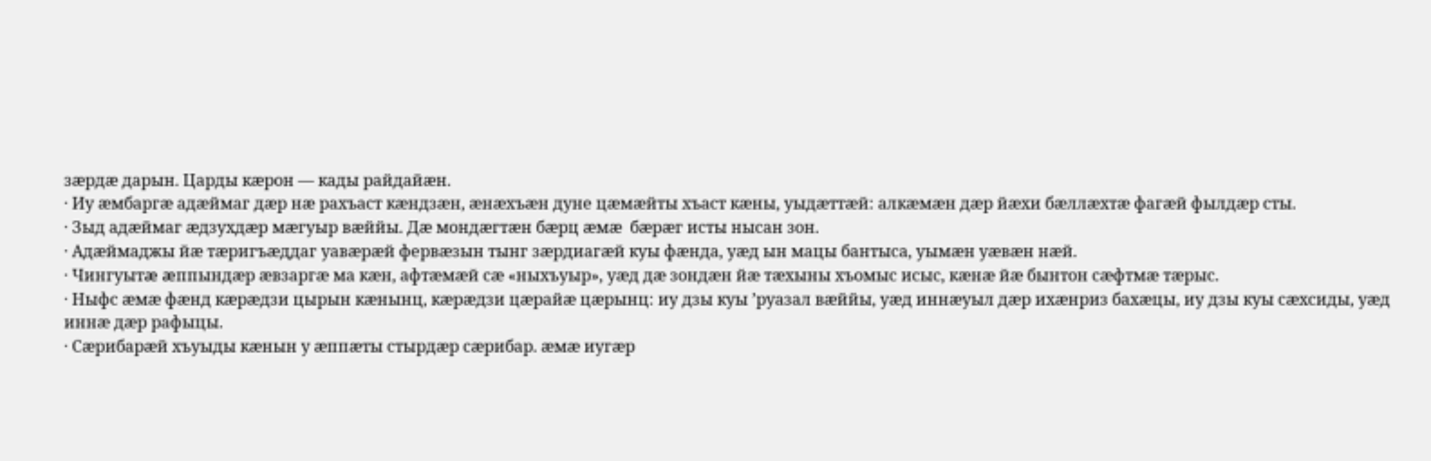зæрдæ дарын. Царды кæрон — кады райдайæн.
· Иу æмбаргæ адæймаг дæр нæ рахъаст кæндзæн, æнæхъæн дуне цæмæйты хъаст кæны, уыдæттæй: алкæмæн дæр йæхи бæллæхтæ фагæй фылдæр сты.
· Зыд адæймаг æдзухдæр мæгуыр вæййы. Дæ мондæгтæн бæрц æмæ  бæрæг исты нысан зон.
· Адæймаджы йæ тæригъæддаг уавæрæй фервæзын тынг зæрдиагæй куы фæнда, уæд ын мацы бантыса, уымæн уæвæн нæй.
· Чингуытæ æппындæр æвзаргæ ма кæн, афтæмæй сæ «ныхъуыр», уæд дæ зондæн йæ тæхыны хъомыс исыс, кæнæ йæ бынтон сæфтмæ тæрыс.
· Ныфс æмæ фæнд кæрæдзи цырын кæнынц, кæрæдзи цæрайæ цæрынц: иу дзы куы ’руазал вæййы, уæд иннæуыл дæр ихæнриз бахæцы, иу дзы куы сæхсиды, уæд иннæ дæр рафыцы.
· Сæрибарæй хъуыды кæнын у æппæты стырдæр сæрибар. æмæ иугæр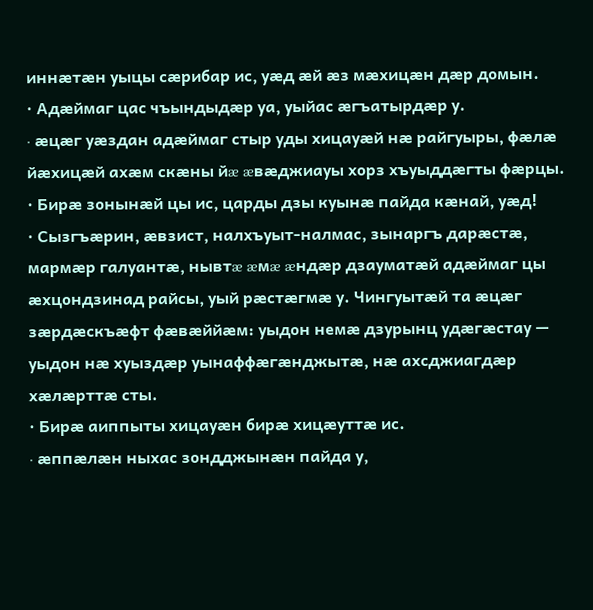иннæтæн уыцы сæрибар ис, уæд æй æз мæхицæн дæр домын.
· Адæймаг цас чъындыдæр уа, уыйас æгъатырдæр у.
· æцæг уæздан адæймаг стыр уды хицауæй нæ райгуыры, фæлæ йæхицæй ахæм скæны йæ æвæджиауы хорз хъуыддæгты фæрцы.
· Бирæ зонынæй цы ис, царды дзы куынæ пайда кæнай, уæд!
· Сызгъæрин, æвзист, налхъуыт-налмас, зынаргъ дарæстæ, мармæр галуантæ, нывтæ æмæ æндæр дзауматæй адæймаг цы æхцондзинад райсы, уый рæстæгмæ у. Чингуытæй та æцæг зæрдæскъæфт фæвæййæм: уыдон немæ дзурынц удæгæстау — уыдон нæ хуыздæр уынаффæгæнджытæ, нæ ахсджиагдæр хæлæрттæ сты.
· Бирæ аиппыты хицауæн бирæ хицæуттæ ис.
· æппæлæн ныхас зондджынæн пайда у,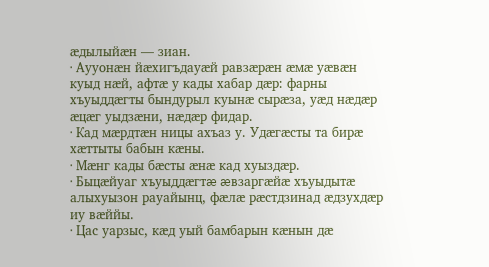æдылыйæн — зиан.
· Аууонæн йæхигъдауæй равзæрæн æмæ уæвæн куыд нæй, афтæ у кады хабар дæр: фарны хъуыддæгты бындурыл куынæ сырæза, уæд нæдæр æцæг уыдзæни, нæдæр фидар.
· Кад мæрдтæн ницы ахъаз у. Удæгæсты та бирæ хæттыты бабын кæны.
· Мæнг кады бæсты æнæ кад хуыздæр.
· Быцæйуаг хъуыддæгтæ æвзаргæйæ хъуыдытæ алыхуызон рауайынц, фæлæ рæстдзинад æдзухдæр иу вæййы.
· Цас уарзыс, кæд уый бамбарын кæнын дæ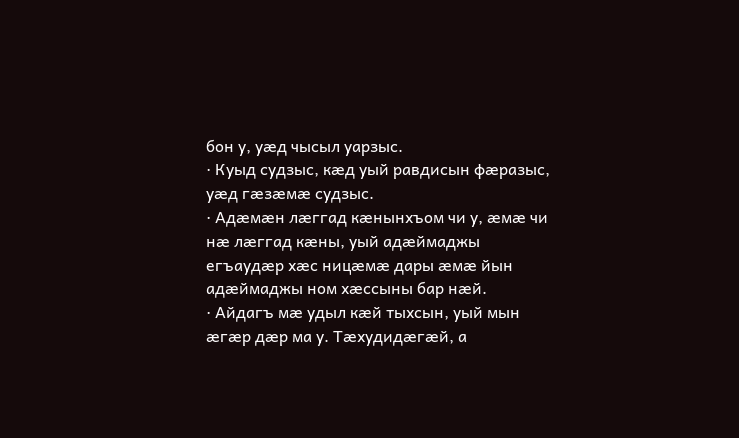бон у, уæд чысыл уарзыс.
· Куыд судзыс, кæд уый равдисын фæразыс, уæд гæзæмæ судзыс.
· Адæмæн лæггад кæнынхъом чи у, æмæ чи нæ лæггад кæны, уый адæймаджы егъаудæр хæс ницæмæ дары æмæ йын адæймаджы ном хæссыны бар нæй.
· Айдагъ мæ удыл кæй тыхсын, уый мын æгæр дæр ма у. Тæхудидæгæй, а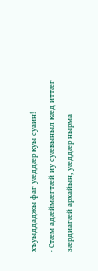хъуыддаджы фаг уæддæр куы суаин!
· Стæм адæймæгтæй иу суæвыныл кæд иттæг зæрдиагæй архайын, уæддæр нырма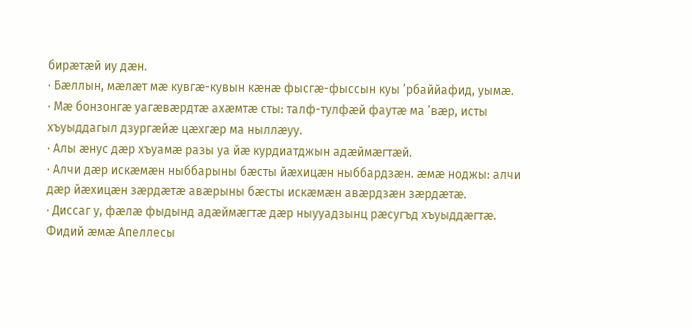бирæтæй иу дæн.
· Бæллын, мæлæт мæ кувгæ-кувын кæнæ фысгæ-фыссын куы ’рбаййафид, уымæ.
· Мæ бонзонгæ уагæвæрдтæ ахæмтæ сты: талф-тулфæй фаутæ ма ’вæр, исты хъуыддагыл дзургæйæ цæхгæр ма ныллæуу.
· Алы æнус дæр хъуамæ разы уа йæ курдиатджын адæймæгтæй.
· Алчи дæр искæмæн ныббарыны бæсты йæхицæн ныббардзæн. æмæ ноджы: алчи дæр йæхицæн зæрдæтæ авæрыны бæсты искæмæн авæрдзæн зæрдæтæ.
· Диссаг у, фæлæ фыдынд адæймæгтæ дæр ныууадзынц рæсугъд хъуыддæгтæ. Фидий æмæ Апеллесы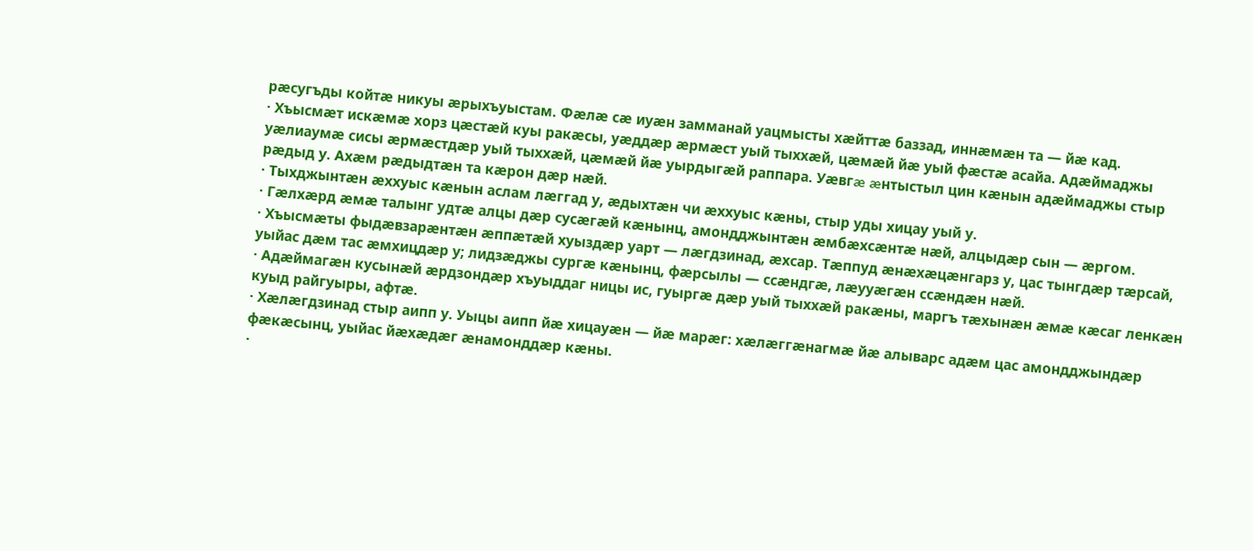рæсугъды койтæ никуы æрыхъуыстам. Фæлæ сæ иуæн замманай уацмысты хæйттæ баззад, иннæмæн та — йæ кад.
· Хъысмæт искæмæ хорз цæстæй куы ракæсы, уæддæр æрмæст уый тыххæй, цæмæй йæ уый фæстæ асайа. Адæймаджы уæлиаумæ сисы æрмæстдæр уый тыххæй, цæмæй йæ уырдыгæй раппара. Уæвгæ æнтыстыл цин кæнын адæймаджы стыр рæдыд у. Ахæм рæдыдтæн та кæрон дæр нæй.
· Тыхджынтæн æххуыс кæнын аслам лæггад у, æдыхтæн чи æххуыс кæны, стыр уды хицау уый у.
· Гæлхæрд æмæ талынг удтæ алцы дæр сусæгæй кæнынц, амондджынтæн æмбæхсæнтæ нæй, алцыдæр сын — æргом.
· Хъысмæты фыдæвзарæнтæн æппæтæй хуыздæр уарт — лæгдзинад, æхсар. Тæппуд æнæхæцæнгарз у, цас тынгдæр тæрсай, уыйас дæм тас æмхицдæр у; лидзæджы сургæ кæнынц, фæрсылы — ссæндгæ, лæууæгæн ссæндæн нæй.
· Адæймагæн кусынæй æрдзондæр хъуыддаг ницы ис, гуыргæ дæр уый тыххæй ракæны, маргъ тæхынæн æмæ кæсаг ленкæн куыд райгуыры, афтæ.
· Хæлæгдзинад стыр аипп у. Уыцы аипп йæ хицауæн — йæ марæг: хæлæггæнагмæ йæ алыварс адæм цас амондджындæр фæкæсынц, уыйас йæхæдæг æнамонддæр кæны.
·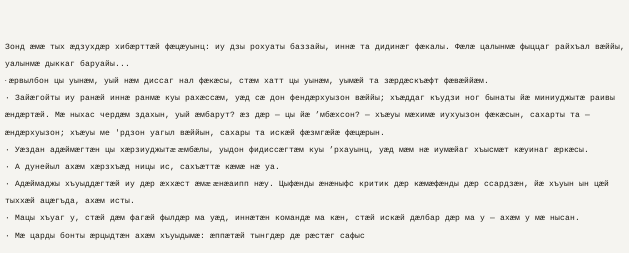Зонд æмæ тых æдзухдæр хибæрттæй фæцæуынц: иу дзы рохуаты баззайы, иннæ та дидинæг фæкалы. Фæлæ цалынмæ фыццаг райхъал вæййы, уалынмæ дыккаг баруайы...
· æрвылбон цы уынæм, уый нæм диссаг нал фæкæсы, стæм хатт цы уынæм, уымæй та зæрдæскъæфт фæвæййæм.
· Зайæгойты иу ранæй иннæ ранмæ куы рахæссæм, уæд сæ дон фендæрхуызон вæййы; хъæддаг къудзи ног бынаты йæ миниуджытæ раивы æндæртæй. Мæ ныхас чердæм здахын, уый æмбарут? æз дæр — цы йæ ’мбæхсон? — хъæуы мæхимæ иухуызон фæкæсын, сахарты та — æндæрхуызон; хъæуы ме 'рдзон уагыл вæййын, сахары та искæй фæзмгæйæ фæцæрын.
· Уæздан адæймæгтæн цы хæрзиуджытæ æмбæлы, уыдон фидиссæгтæм куы ’рхауынц, уæд мæм нæ иумæйаг хъысмæт кæуинаг æркæсы.
· А дунейыл ахæм хæрзхъæд ницы ис, сахъæттæ кæмæ нæ уа.
· Адæймаджы хъуыддæгтæй иу дæр æххæст æмæ æнæаипп нæу. Цыфæнды æнæныфс критик дæр кæмæфæнды дæр ссардзæн, йæ хъуын ын цæй тыххæй ацæгъда, ахæм исты.
· Мацы хъуаг у, стæй дæм фагæй фылдæр ма уæд, иннæтæн командæ ма кæн, стæй искæй дæлбар дæр ма у — ахæм у мæ нысан.
· Мæ царды бонты æрцыдтæн ахæм хъуыдымæ: æппæтæй тынгдæр дæ рæстæг сафыс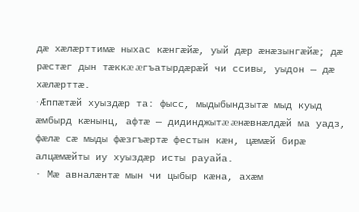дæ хæлæрттимæ ныхас кæнгæйæ, уый дæр æнæзынгæйæ; дæ рæстæг дын тæккæ æгъатырдæрæй чи ссивы, уыдон — дæ хæлæрттæ.
· Æппæтæй хуыздæр та: фысс, мыдыбындзытæ мыд куыд æмбырд кæнынц, афтæ — дидинджытæ æнæвнæлдæй ма уадз, фæлæ сæ мыды фæзгъæртæ фестын кæн, цæмæй бирæ алцæмæйты иу хуыздæр исты рауайа.
· Мæ авналæнтæ мын чи цыбыр кæна, ахæм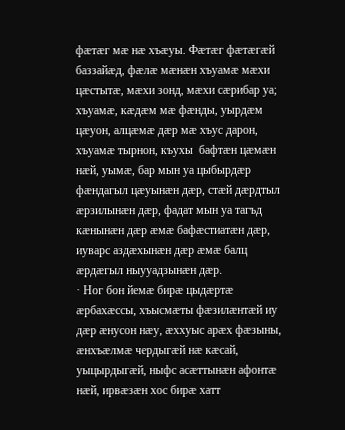фæтæг мæ нæ хъæуы. Фæтæг фæтæгæй баззайæд, фæлæ мæнæн хъуамæ мæхи цæстытæ, мæхи зонд, мæхи сæрибар уа; хъуамæ, кæдæм мæ фæнды, уырдæм цæуон, алцæмæ дæр мæ хъус дарон, хъуамæ тырнон, къухы  бафтæн цæмæн нæй, уымæ, бар мын уа цыбырдæр фæндагыл цæуынæн дæр, стæй дæрдтыл æрзилынæн дæр, фадат мын уа тагъд кæнынæн дæр æмæ бафæстиатæн дæр, иуварс аздæхынæн дæр æмæ балц æрдæгыл ныууадзынæн дæр.
· Ног бон йемæ бирæ цыдæртæ æрбахæссы, хъысмæты фæзилæнтæй иу дæр æнусон нæу, æххуыс арæх фæзыны, æнхъæлмæ чердыгæй нæ кæсай, уыцырдыгæй, ныфс асæттынæн афонтæ нæй, ирвæзæн хос бирæ хатт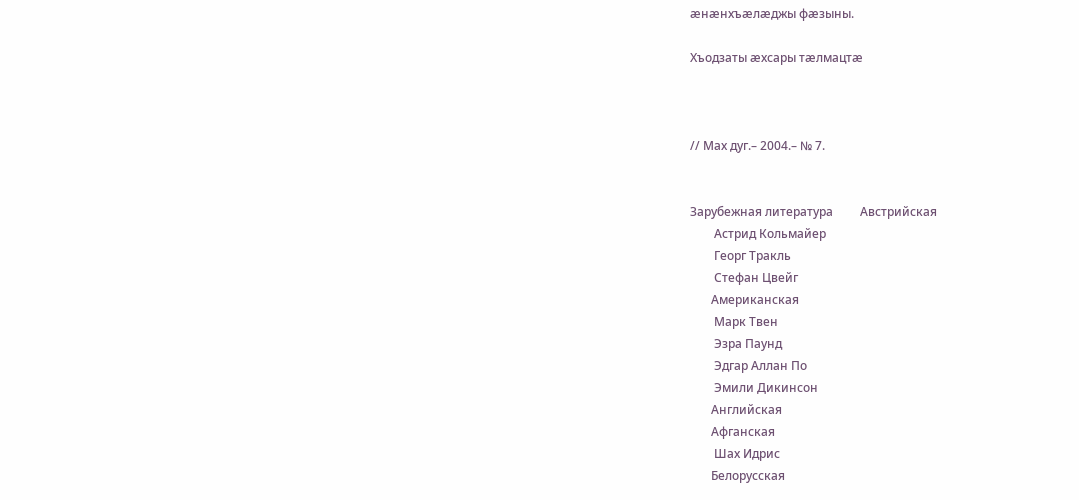æнæнхъæлæджы фæзыны.

Хъодзаты æхсары тæлмацтæ



// Мах дуг.– 2004.– № 7.


Зарубежная литература         Австрийская
        Астрид Кольмайер
        Георг Тракль
        Стефан Цвейг
       Американская
        Марк Твен
        Эзра Паунд
        Эдгар Аллан По
        Эмили Дикинсон
       Английская
       Афганская
        Шах Идрис
       Белорусская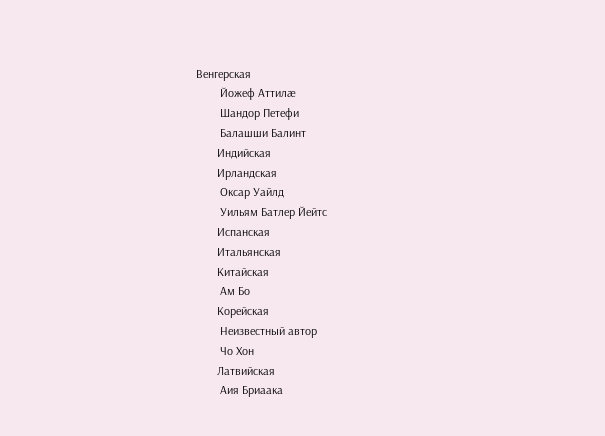Венгерская
        Йожеф Аттилæ
        Шандор Петефи
        Балашши Балинт
       Индийская
       Ирландская
        Оксар Уайлд
        Уильям Батлер Йейтс
       Испанская
       Итальянская
       Китайская
        Ам Бо
       Корейская
        Неизвестный автор
        Чо Хон
       Латвийская
        Аия Бриаака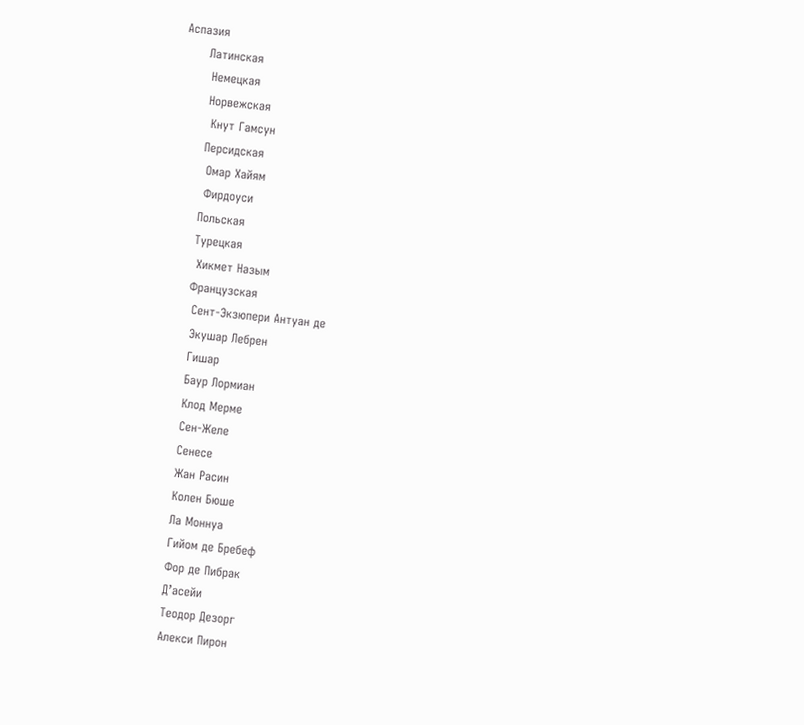Аспазия
      Латинская
       Немецкая
       Норвежская
        Кнут Гамсун
       Персидская
        Омар Хайям
        Фирдоуси
       Польская
       Турецкая
        Хикмет Назым
       Французская
        Сент-Экзюпери Антуан де
        Экушар Лебрен
        Гишар
        Баур Лормиан
        Клод Мерме
        Сен-Желе
        Сенесе
        Жан Расин
        Колен Бюше
        Ла Моннуа
        Гийом де Бребеф
        Фор де Пибрак
        Д’асейи
        Теодор Дезорг
        Алекси Пирон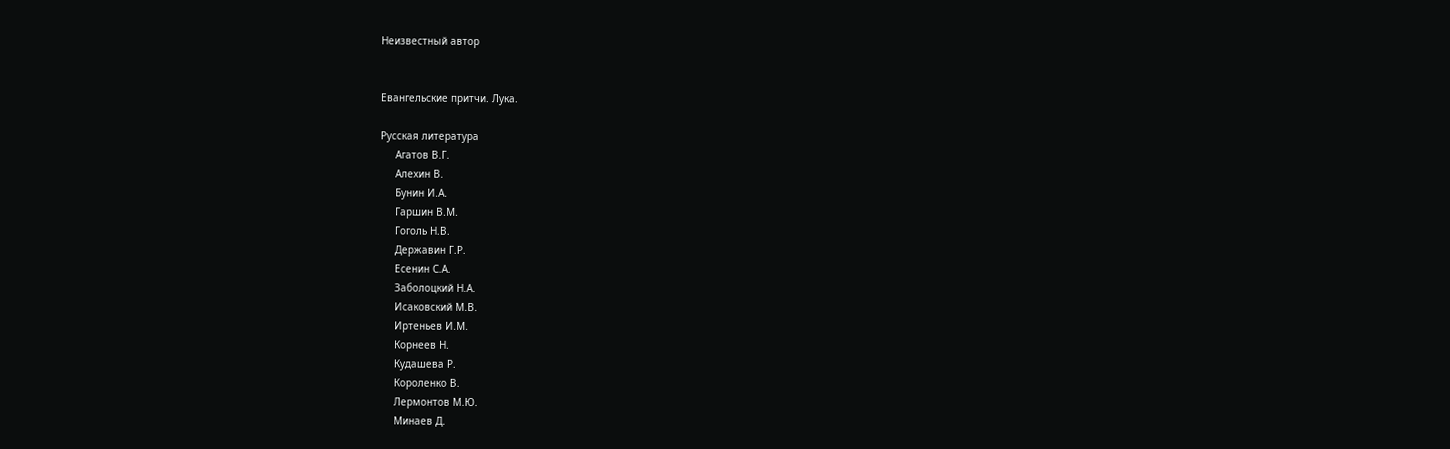Неизвестный автор


Евангельские притчи. Лука.

Русская литература
     Агатов В.Г.
     Алехин В.
     Бунин И.А.
     Гаршин В.М.
     Гоголь Н.В.
     Державин Г.Р.
     Есенин С.А.
     Заболоцкий Н.А.
     Исаковский М.В.
     Иртеньев И.М.
     Корнеев Н.
     Кудашева Р.
     Короленко В.
     Лермонтов М.Ю.
     Минаев Д.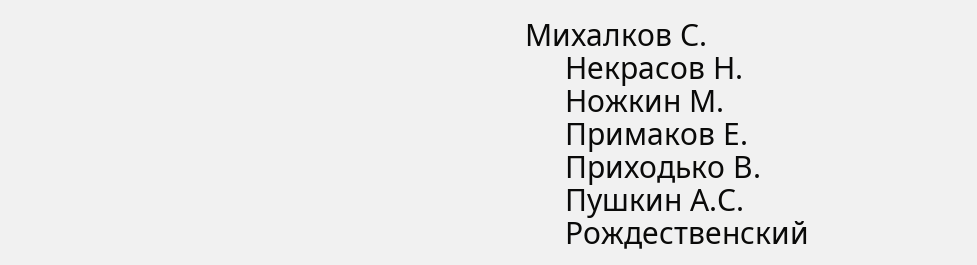Михалков С.
     Некрасов Н.
     Ножкин М.
     Примаков Е.
     Приходько В.
     Пушкин А.С.
     Рождественский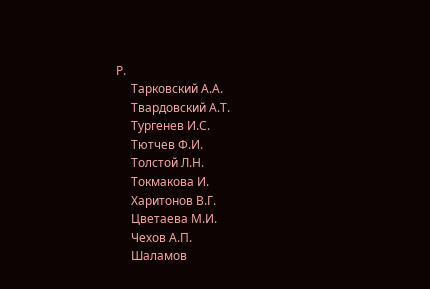Р.
     Тарковский А.А.
     Твардовский А.Т.
     Тургенев И.С.
     Тютчев Ф.И.
     Толстой Л.Н.
     Токмакова И.
     Харитонов В.Г.
     Цветаева М.И.
     Чехов А.П.
     Шаламов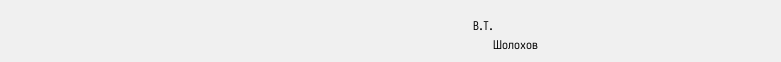В.Т.
     Шолохов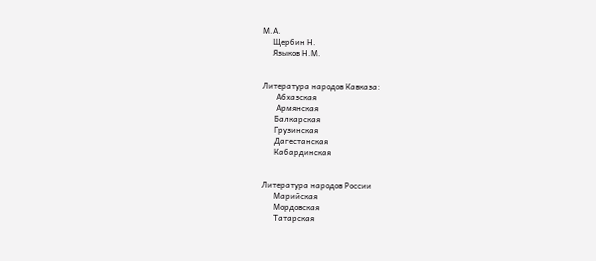М.А.
     Щербин Н.
     Языков Н.М.


Литература народов Кавказа:
       Абхазская
       Армянская
      Балкарская
      Грузинская
      Дагестанская
      Кабардинская


Литература народов России
      Марийская
      Мордовская
      Татарская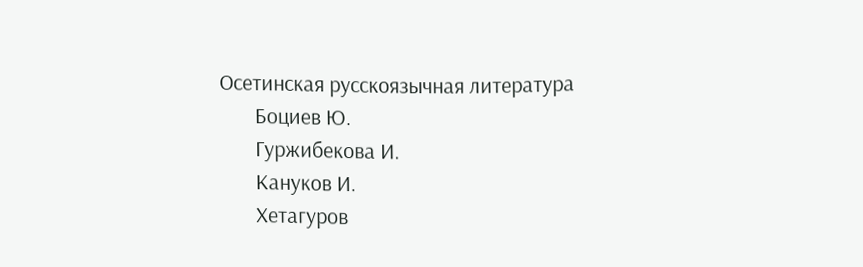Осетинская русскоязычная литература
       Боциев Ю.
       Гуржибекова И.
       Кануков И.
       Хетагуров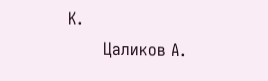К.
       Цаликов А.